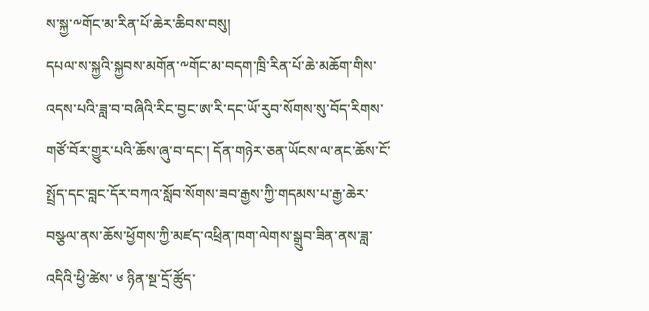ས་སྐྱ་༸གོང་མ་རིན་པོ་ཆེར་ཆིབས་བསུ།
དཔལ་ས་སྐྱའི་སྐྱབས་མགོན་༸གོང་མ་བདག་ཁྲི་རིན་པོ་ཆེ་མཆོག་གིས་འདས་པའི་ཟླ་བ་བཞིའི་རིང་བྱང་ཨ་རི་དང་ཡོ་རུབ་སོགས་སུ་བོད་རིགས་གཙོ་བོར་གྱུར་པའི་ཆོས་ཞུ་བ་དང་། དོན་གཉེར་ཅན་ཡོངས་ལ་ནང་ཆོས་ངོ་སྤྲོད་དང་བླང་དོར་བཀའ་སློབ་སོགས་ཟབ་རྒྱས་ཀྱི་གདམས་པ་རྒྱ་ཆེར་བསྩལ་ནས་ཆོས་ཕྱོགས་ཀྱི་མཛད་འཕྲིན་ཁག་ལེགས་སྒྲུབ་ཟིན་ནས་ཟླ་འདིའི་ཕྱི་ཚེས་ ༦ ཉིན་སྔ་དྲོ་ཚོུད་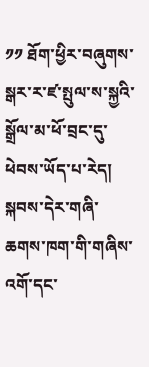༡༡ ཐོག་ཕྱིར་བཞུགས་སྒར་ར་ཛ་སྤུལ་ས་སྐྱའི་སྒྲོལ་མ་ཕོ་བྲང་དུ་ཕེབས་ཡོད་པ་རེད།
སྐབས་དེར་གཞི་ཆགས་ཁག་གི་གཞིས་འགོ་དང་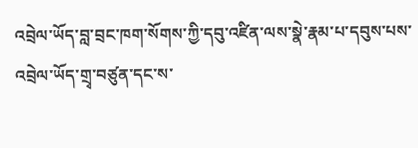འབྲེལ་ཡོད་བླ་བྲང་ཁག་སོགས་ཀྱི་དབུ་འཛིན་ལས་སྣེ་རྣམ་པ་དབུས་པས་འབྲེལ་ཡོད་གྲྭ་བཙུན་དང་ས་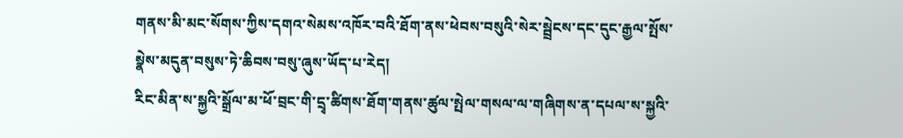གནས་མི་མང་སོགས་ཀྱིས་དགའ་སེམས་འཁོར་བའི་ཐོག་ནས་ཕེབས་བསུའི་སེར་སྦྲེངས་དང་དུང་རྒྱལ་སྤོས་སྣེས་མདུན་བསུས་ཏེ་ཆིབས་བསུ་ཞུས་ཡོད་པ་རེད།
རིང་མིན་ས་སྐྱའི་སྒྲོལ་མ་ཕོ་བྲང་གི་དྲྭ་ཚིགས་ཐོག་གནས་ཚུལ་སྤེལ་གསལ་ལ་གཞིགས་ན་དཔལ་ས་སྐྱའི་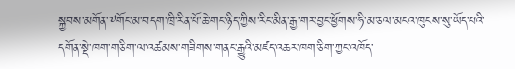སྐྱབས་མགོན་༸གོང་མ་བདག་ཁྲི་རིན་པོ་ཆེ་གང་ཉིད་ཀྱིས་རིང་མིན་རྒྱ་གར་བྱང་ཕྱོགས་ཧི་མ་ཅལ་མངའ་ཁུངས་སུ་ཡོད་པའི་དགོན་སྡེ་ཁག་གཅིག་ལ་འཚམས་གཟིགས་གནང་རྒྱུའི་མཛད་འཆར་ཁག་ཅིག་ཀྱང་འཁོད་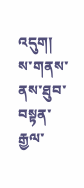འདུག།
ས་གནས་ནས་ཐུབ་བསྟན་རྒྱལ་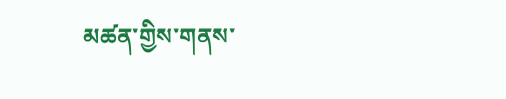མཚན་གྱིས་གནས་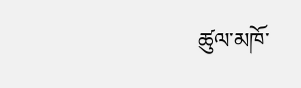ཚུལ་མཁོ་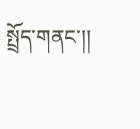སྤྲོད་གནང་།།